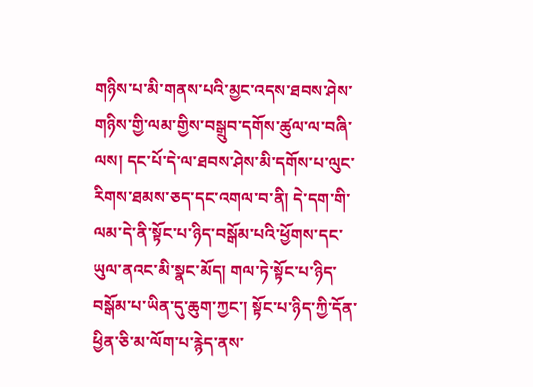གཉིས་པ་མི་གནས་པའི་མྱང་འདས་ཐབས་ཤེས་གཉིས་གྱི་ལམ་གྱིས་བསྒྲུབ་དགོས་ཚུལ་ལ་བཞི་ལས། དང་པོ་དེ་ལ་ཐབས་ཤེས་མི་དགོས་པ་ལུང་རིགས་ཐམས་ཅད་དང་འགལ་བ་ནི། དེ་དག་གི་ལམ་དེ་ནི་སྟོང་པ་ཉིད་བསྒོམ་པའི་ཕྱོགས་དང་ཡུལ་ནའང་མི་སྣང་མོད། གལ་ཏེ་སྟོང་པ་ཉིད་བསྒོམ་པ་ཡིན་དུ་ཆུག་ཀྱང་། སྟོང་པ་ཉིད་ཀྱི་དོན་ཕྱིན་ཅི་མ་ལོག་པ་རྙེད་ནས་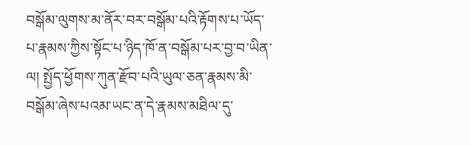བསྒོམ་ལུགས་མ་ནོར་བར་བསྒོམ་པའི་རྟོགས་པ་ཡོད་པ་རྣམས་ཀྱིས་སྟོང་པ་ཉིད་ཁོ་ན་བསྒོམ་པར་བྱ་བ་ཡིན་ལ། སྤྱོད་ཕྱོགས་ཀུན་རྫོབ་པའི་ཡུལ་ཅན་རྣམས་མི་བསྒོམ་ཞེས་པའམ་ཡང་ན་དེ་རྣམས་མཐིལ་དུ་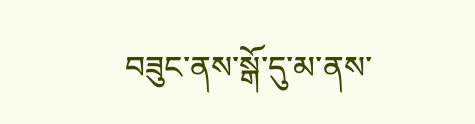བཟུང་ནས་སྒོ་དུ་མ་ནས་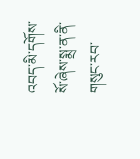འབད་མི་དགོས་སོ་ཞེས་སྨྲ་ན་ནི་གསུང་རབ་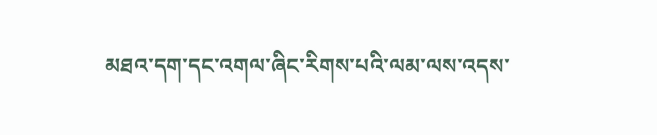མཐའ་དག་དང་འགལ་ཞིང་རིགས་པའི་ལམ་ལས་འདས་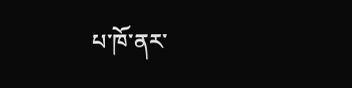པ་ཁོ་ནར་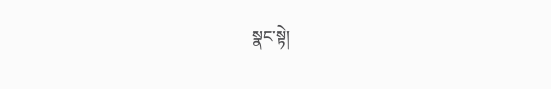སྣང་སྟེ།